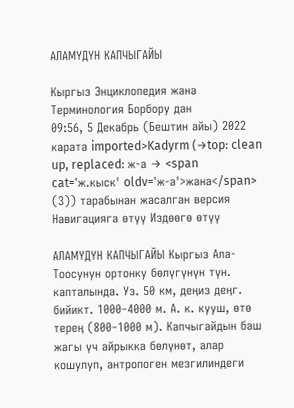АЛАМҮДҮН КАПЧЫГАЙЫ

Кыргыз Энциклопедия жана Терминология Борбору дан
09:56, 5 Декабрь (Бештин айы) 2022 карата imported>Kadyrm (→top: clean up, replaced: ж-а → <span cat='ж.кыск' oldv='ж-а'>жана</span> (3)) тарабынан жасалган версия
Навигацияга өтүү Издөөгө өтүү

АЛАМҮДҮН КАПЧЫГАЙЫ Кыргыз Ала-Тоосунун ортонку бөлүгүнүн түн. капталында. Уз. 50 км, деӊиз деӊг. бийикт. 1000‒4000 м. А. к. кууш, өтө тереӊ (800‒1000 м). Капчыгайдын баш жагы үч айрыкка бөлүнөт, алар кошулуп, антропоген мезгилиндеги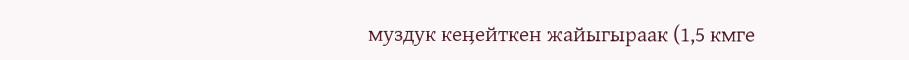муздук кеӊейткен жайыгыраак (1,5 кмге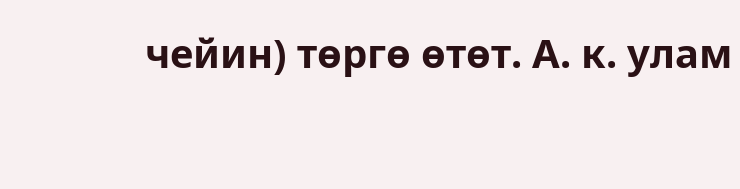чейин) төргө өтөт. А. к. улам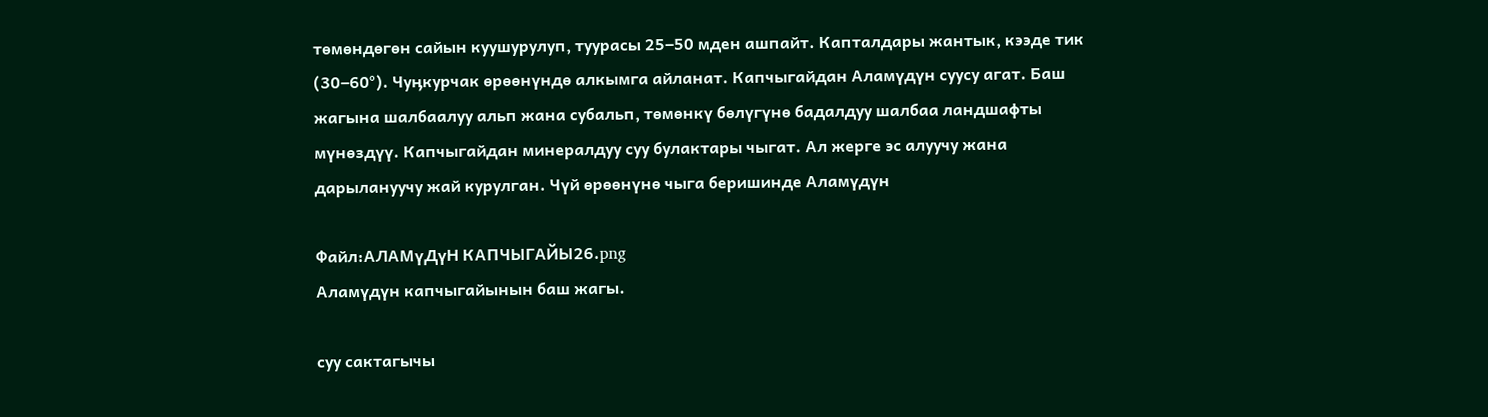төмөндөгөн сайын куушурулуп, туурасы 25‒50 мден ашпайт. Капталдары жантык, кээде тик (30‒60°). Чуӊкурчак өрөөнүндө алкымга айланат. Капчыгайдан Аламүдүн суусу агат. Баш жагына шалбаалуу альп жана субальп, төмөнкү бөлүгүнө бадалдуу шалбаа ландшафты мүнөздүү. Капчыгайдан минералдуу суу булактары чыгат. Ал жерге эс алуучу жана дарылануучу жай курулган. Чүй өрөөнүнө чыга беришинде Аламүдүн

Файл:АЛАМүДүН КАПЧЫГАЙЫ26.png
Аламүдүн капчыгайынын баш жагы.

суу сактагычы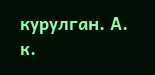курулган. А. к.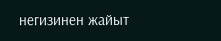негизинен жайыт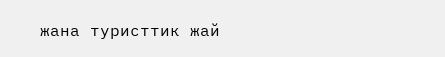жана туристтик жай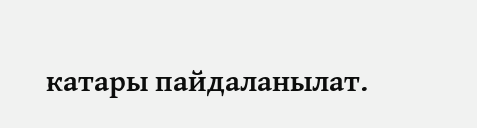катары пайдаланылат.